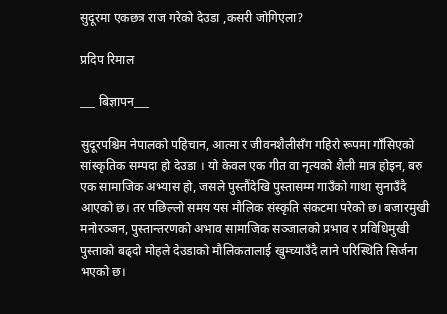सुदूरमा एकछत्र राज गरेको देउडा ,कसरी जोगिएला?

प्रदिप रिमाल

___ बिज्ञापन___

सुदूरपश्चिम नेपालको पहिचान, आत्मा र जीवनशैलीसँग गहिरो रूपमा गाँसिएको सांस्कृतिक सम्पदा हो देउडा । यो केवल एक गीत वा नृत्यको शैली मात्र होइन, बरु एक सामाजिक अभ्यास हो, जसले पुस्तौंदेखि पुस्तासम्म गाउँको गाथा सुनाउँदै आएको छ। तर पछिल्लो समय यस मौलिक संस्कृति संकटमा परेको छ। बजारमुखी मनोरञ्जन, पुस्तान्तरणको अभाव सामाजिक सञ्जालको प्रभाव र प्रविधिमुखी पुस्ताको बढ्दो मोहले देउडाको मौलिकतालाई खुम्च्याउँदै लाने परिस्थिति सिर्जना भएको छ।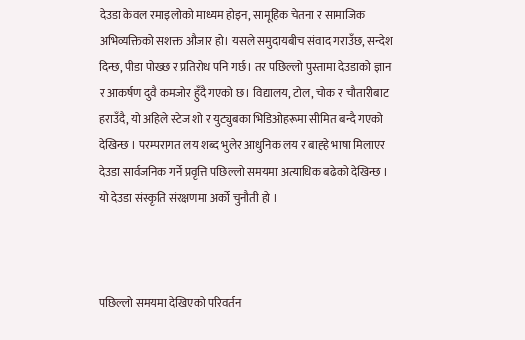देउडा केवल रमाइलोको माध्यम होइन, सामूहिक चेतना र सामाजिक अभिव्यक्तिको सशक्त औजार हो। यसले समुदायबीच संवाद गराउँछ, सन्देश दिन्छ, पीडा पोख्छ र प्रतिरोध पनि गर्छ। तर पछिल्लो पुस्तामा देउडाको ज्ञान र आकर्षण दुवै कमजोर हुँदै गएको छ। विद्यालय, टोल, चोक र चौतारीबाट हराउँदै, यो अहिले स्टेज शो र युट्युबका भिडिओहरूमा सीमित बन्दै गएको देखिन्छ । परम्परागत लय शब्द भुलेर आधुनिक लय र बाह्हे भाषा मिलाएर देउडा सार्वजनिक गर्ने प्रवृत्ति पछिल्लो समयमा अत्याधिक बढेको देखिन्छ । यो देउडा संस्कृति संरक्षणमा अर्को चुनौती हो ।



पछिल्लो समयमा देखिएको परिवर्तन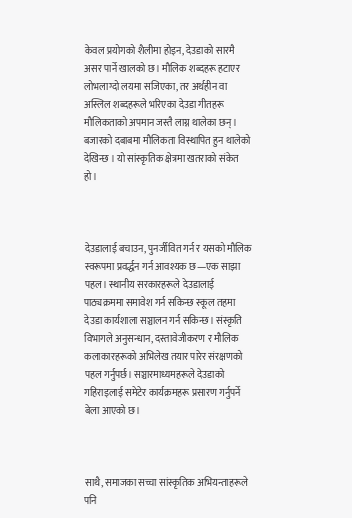केवल प्रयोगको शैलीमा होइन, देउडाको सारमै असर पार्ने खालको छ। मौलिक शब्दहरू हटाएर लोभलाग्दो लयमा सजिएका, तर अर्थहीन वा अस्लिल शब्दहरूले भरिएका देउडा गीतहरू मौलिकताको अपमान जस्तै लाग्न थालेका छन्। बजारको दबाबमा मौलिकता विस्थापित हुन थालेको देखिन्छ । यो सांस्कृतिक क्षेत्रमा खतराको संकेत हो।



देउडालाई बचाउन, पुनर्जीवित गर्न र यसको मौलिक स्वरूपमा प्रवर्द्धन गर्न आवश्यक छ—एक साझा पहल। स्थानीय सरकारहरूले देउडालाई पाठ्यक्रममा समावेश गर्न सकिन्छ स्कूल तहमा देउडा कार्यशाला सञ्चालन गर्न सकिन्छ। संस्कृति विभागले अनुसन्धान, दस्तावेजीकरण र मौलिक कलाकारहरूको अभिलेख तयार पारेर संरक्षणको पहल गर्नुपर्छ। सञ्चारमाध्यमहरूले देउडाको गहिराइलाई समेटेर कार्यक्रमहरू प्रसारण गर्नुपर्ने बेला आएको छ।



साथै, समाजका सच्चा सांस्कृतिक अभियन्ताहरूले पनि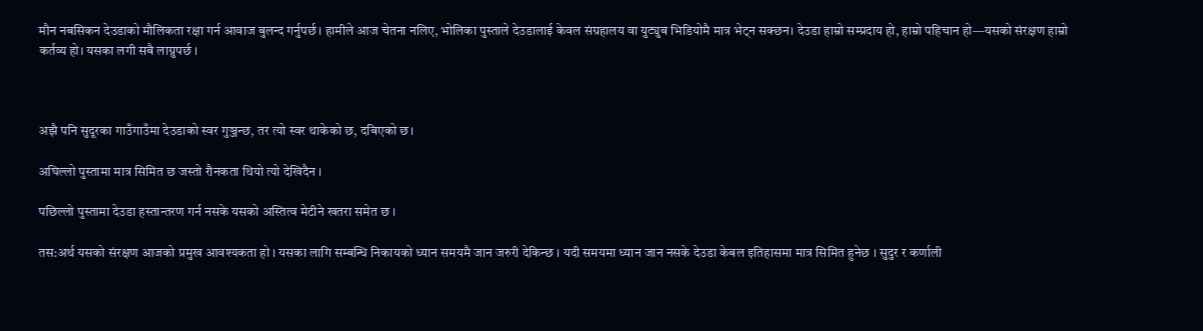मौन नबसिकन देउडाको मौलिकता रक्षा गर्न आवाज बुलन्द गर्नुपर्छ। हामीले आज चेतना नलिए, भोलिका पुस्ताले देउडालाई केवल संग्रहालय वा युट्युब भिडियोमै मात्र भेट्न सक्छन। देउडा हाम्रो सम्प्रदाय हो, हाम्रो पहिचान हो—यसको संरक्षण हाम्रो कर्तव्य हो। यसका लगी सबै लाग्नुपर्छ ।



अझै पनि सुदूरका गाउँगाउँमा देउडाको स्वर गुञ्जन्छ, तर त्यो स्वर थाकेको छ, दबिएको छ।

अघिल्लो पुस्तामा मात्र सिमित छ जस्तो रौनकता थियो त्यो देखिदैन ।

पछिल्लो पुस्तामा देउडा हस्तान्तरण गर्न नसके यसको अस्तित्व मेटीने खतरा समेत छ ।

तस:अर्थ यसको संरक्षण आजको प्रमुख आवश्यकता हो । यसका लागि सम्बन्धि निकायको ध्यान समयमै जान जरुरी देकिन्छ । यदी समयमा ध्यान जान नसके देउडा केबल इतिहासमा मात्र सिमित हुनेछ । सुदुर र कर्णाली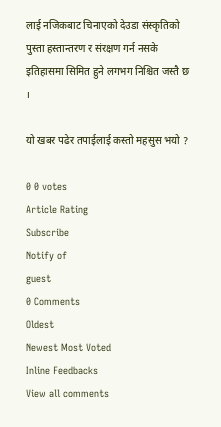लाई नजिकबाट चिनाएको देउडा संस्कृतिको पुस्ता हस्तान्तरण र संरक्षण गर्न नसके इतिहासमा सिमित हुने लगभग निश्चित जस्तै छ ।

यो खबर पढेर तपाईलाई कस्तो महसुस भयो ?

0 0 votes
Article Rating
Subscribe
Notify of
guest
0 Comments
Oldest
Newest Most Voted
Inline Feedbacks
View all comments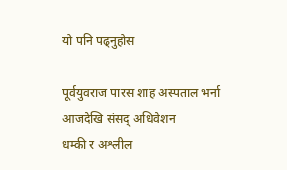यो पनि पढ्नुहोस

पूर्वयुवराज पारस शाह अस्पताल भर्ना
आजदेखि संसद् अधिवेशन
धम्की र अश्लील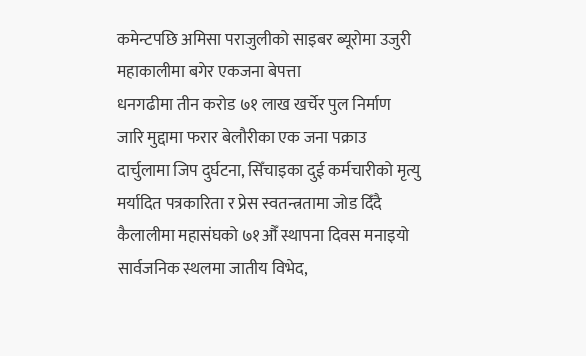कमेन्टपछि अमिसा पराजुलीको साइबर ब्यूरोमा उजुरी
महाकालीमा बगेर एकजना बेपत्ता
धनगढीमा तीन करोड ७१ लाख खर्चेर पुल निर्माण
जारि मुद्दामा फरार बेलौरीका एक जना पक्राउ
दार्चुलामा जिप दुर्घटना, सिँचाइका दुई कर्मचारीको मृत्यु
मर्यादित पत्रकारिता र प्रेस स्वतन्त्रतामा जोड दिँदै कैलालीमा महासंघको ७१औँ स्थापना दिवस मनाइयो
सार्वजनिक स्थलमा जातीय विभेद,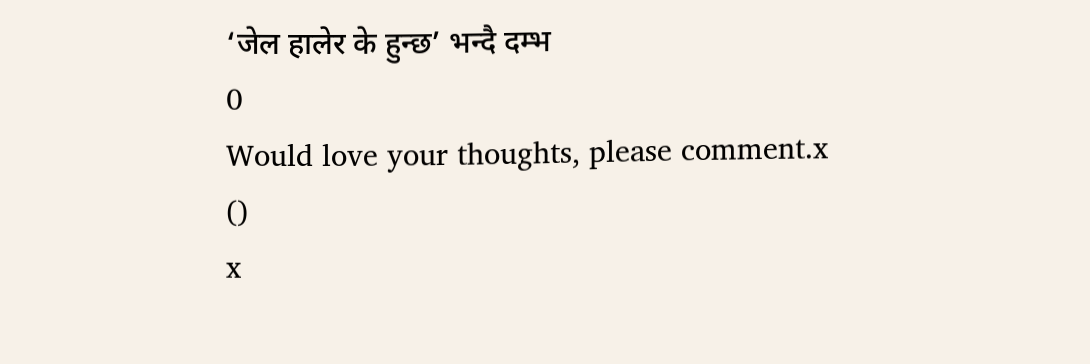‘जेल हालेर के हुन्छ’ भन्दै दम्भ
0
Would love your thoughts, please comment.x
()
x